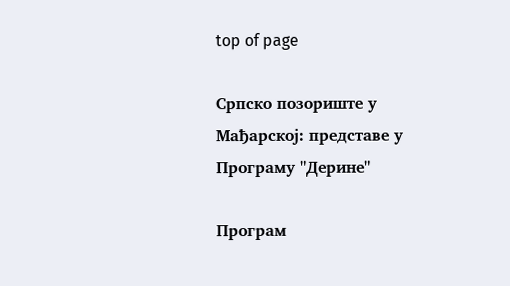top of page

Српско позориште у Мађарској: представе у Програму "Дерине"

Програм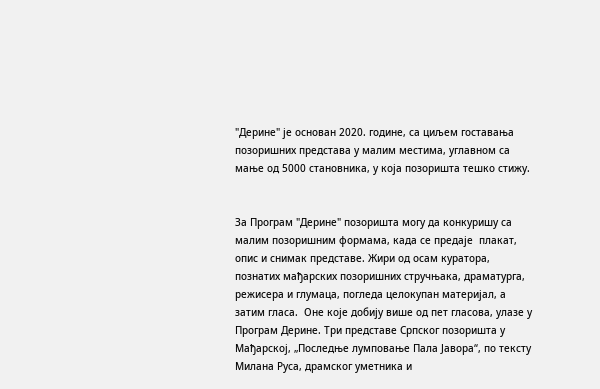"Дерине" је основан 2020. године, са циљем гоставања позоришних представа у малим местима, углавном са мање од 5000 становника, у која позоришта тешко стижу.


За Програм "Дерине" позоришта могу да конкуришу са малим позоришним формама, када се предаје  плакат, опис и снимак представе. Жири од осам куратора, познатих мађарских позоришних стручњака, драматурга, режисера и глумаца, погледа целокупан материјал, а затим гласа.  Оне које добију више од пет гласова, улазе у Програм Дерине. Три представе Српског позоришта у Мађарској, „Последње лумповање Пала Јавора“, по тексту Милана Руса, драмског уметника и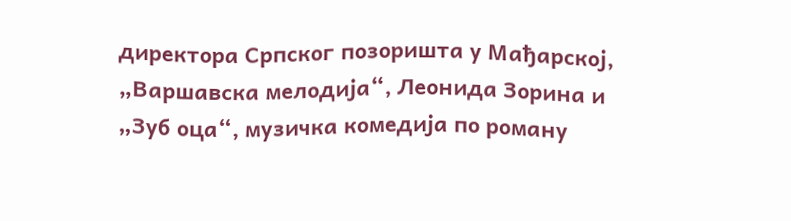директора Српског позоришта у Мађарској,  „Варшавска мелодија“, Леонида Зорина и „Зуб оца“, музичка комедија по роману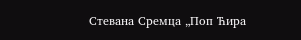Стевана Сремца „Поп Ћира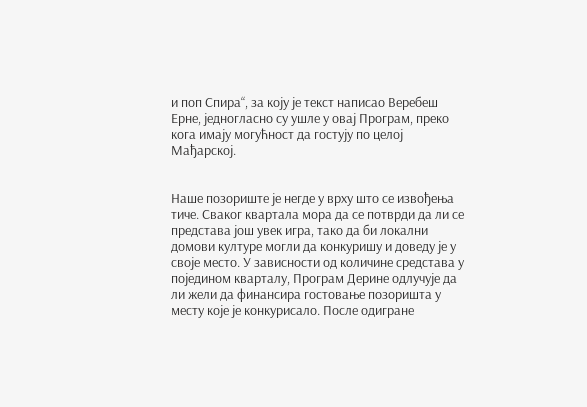и поп Спира“, за коју је текст написао Веребеш Ерне, једногласно су ушле у овај Програм, преко кога имају могућност да гостују по целој Мађарској.


Наше позориште је негде у врху што се извођења тиче. Сваког квартала мора да се потврди да ли се представа још увек игра, тако да би локални домови културе могли да конкуришу и доведу је у своје место. У зависности од количине средстава у поједином кварталу, Програм Дерине одлучује да ли жели да финансира гостовање позоришта у месту које је конкурисало. После одигране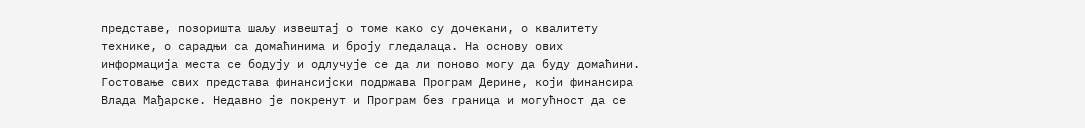представе, позоришта шаљу извештај о томе како су дочекани, о квалитету технике, о сарадњи са домаћинима и броју гледалаца. На основу ових информација места се бодују и одлучује се да ли поново могу да буду домаћини. Гостовање свих представа финансијски подржава Програм Дерине, који финансира Влада Мађарске. Недавно је покренут и Програм без граница и могућност да се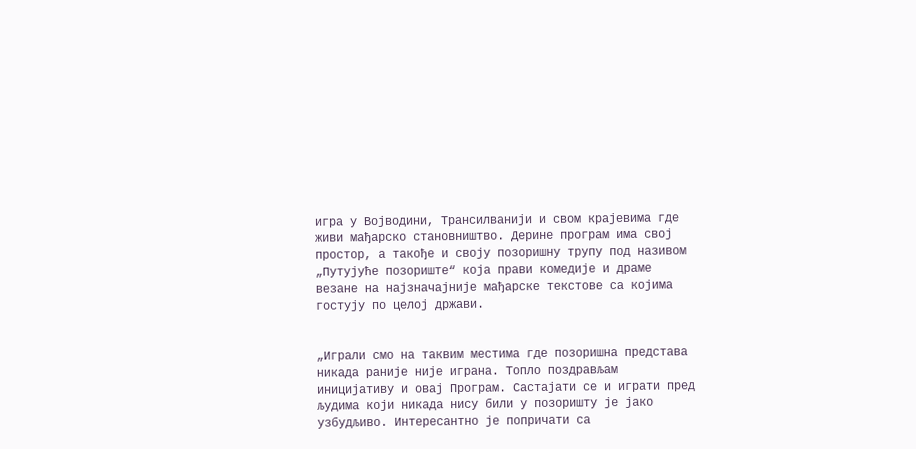игра у Војводини, Трансилванији и свом крајевима где живи мађарско становништво. Дерине програм има свој простор, а такође и своју позоришну трупу под називом „Путујуће позориште“ која прави комедије и драме везане на најзначајније мађарске текстове са којима гостују по целој држави.


„Играли смо на таквим местима где позоришна представа никада раније није играна. Топло поздрављам иницијативу и овај Програм. Састајати се и играти пред људима који никада нису били у позоришту је јако узбудљиво. Интересантно је попричати са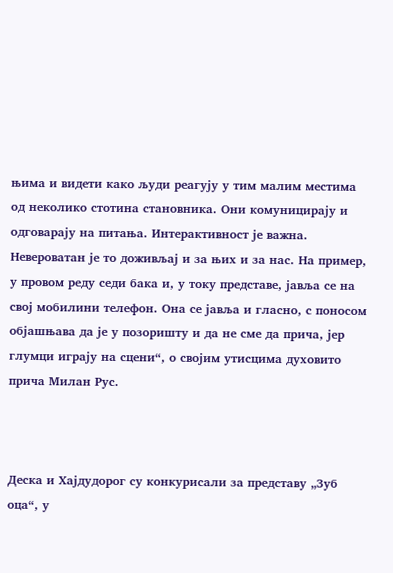њима и видети како људи реагују у тим малим местима од неколико стотина становника. Они комуницирају и одговарају на питања. Интерактивност је важна. Невероватан је то доживљај и за њих и за нас. На пример, у провом реду седи бака и, у току представе, јавља се на свој мобилини телефон. Она се јавља и гласно, с поносом објашњава да је у позоришту и да не сме да прича, јер глумци играју на сцени“, о својим утисцима духовито прича Милан Рус.



Деска и Хајдудорог су конкурисали за представу „Зуб оца“, у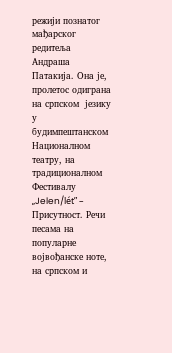режији познатог мађарског редитеља Андраша Патакија. Она је, пролетос одиграна на српском  језику у будимпештанском Националном театру, на традиционалном Фестивалу „Jelen/lét” – Присутност. Речи песама на популарне војвођанске ноте, на српском и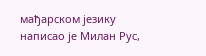мађарском језику написао је Милан Рус,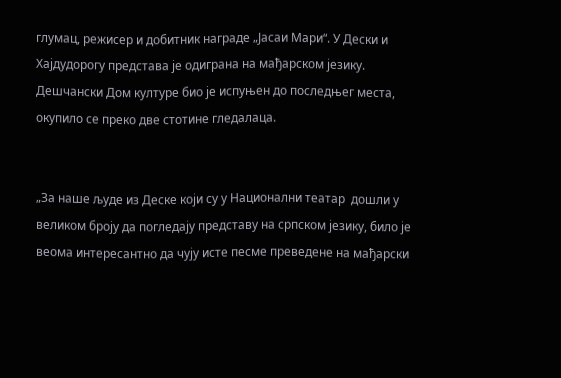глумац, режисер и добитник награде „Јасаи Мари“. У Дески и Хајдудорогу представа је одиграна на мађарском језику. Дешчански Дом културе био је испуњен до последњег места, окупило се преко две стотине гледалаца.


„За наше људе из Деске који су у Национални театар  дошли у великом броју да погледају представу на српском језику, било је веома интересантно да чују исте песме преведене на мађарски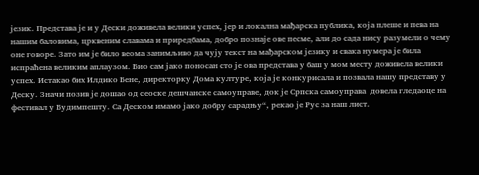језик. Представа је и у Дески доживела велики успех, јер и локална мађарска публика, која плеше и пева на нашим баловима, црквеним славама и приредбама, добро познаје ове песме, али до сада нису разумели о чему оне говоре. Зато им је било веома занимљиво да чују текст на мађарском језику и свака нумера је била испраћена великим аплаузом. Био сам јако поносан сто је ова представа у баш у мом месту доживела велики успех. Истакао бих Илдико Бене, директорку Дома културе, која је конкурисала и позвала нашу представу у Деску. Значи позив је дошао од сеоске дешчанске самоуправе, док је Српска самоуправа  довела гледаоце на фестивал у Будимпешту. Са Деском имамо јако добру сарадњу“, рекао је Рус за наш лист.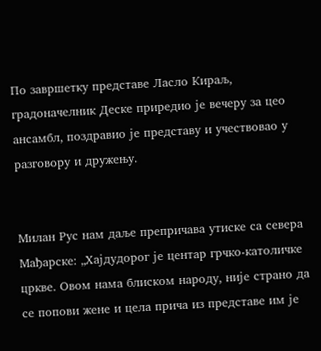По завршетку представе Ласло Кираљ, градоначелник Деске приредио је вечеру за цео ансамбл, поздравио је представу и учествовао у разговору и дружењу.


Милан Рус нам даље препричава утиске са севера Мађарске: „Хајдудорог је центар грчко-католичке цркве. Овом нама блиском народу, није страно да се попови жене и цела прича из представе им је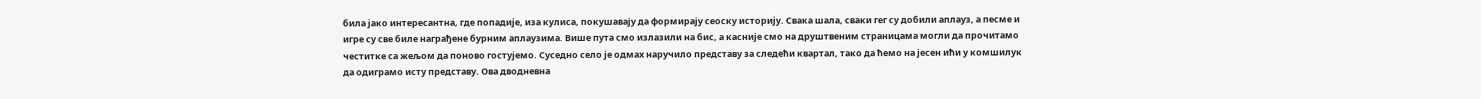била јако интересантна, где попадије, иза кулиса, покушавају да формирају сеоску историју. Свака шала, сваки гег су добили аплауз, а песме и игре су све биле награђене бурним аплаузима. Више пута смо излазили на бис, а касније смо на друштвеним страницама могли да прочитамо честитке са жељом да поново гостујемо. Суседно село је одмах наручило представу за следећи квартал, тако да ћемо на јесен ићи у комшилук да одиграмо исту представу. Ова дводневна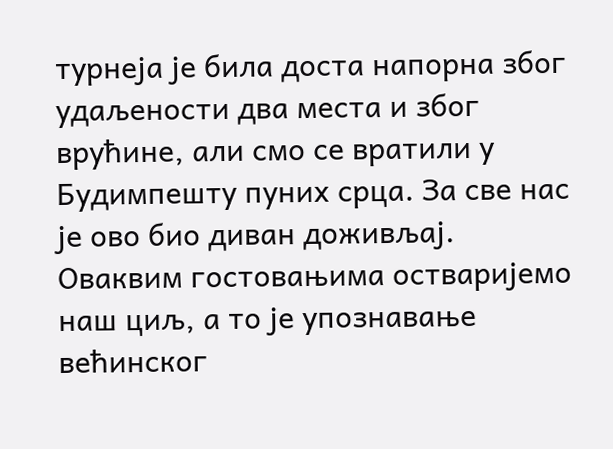турнеја је била доста напорна због удаљености два места и због врућине, али смо се вратили у Будимпешту пуних срца. За све нас је ово био диван доживљај. Оваквим гостовањима остваријемо наш циљ, а то је упознавање већинског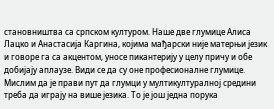становништва са српском културом. Наше две глумице Алиса Лацко и Анастасија Каргина, којима мађарски није матерњи језик и говоре га са акцентом, уносе пикантерију у целу причу и обе добијају аплаузе. Види се да су оне професионалне глумице. Мислим да је прави пут да глумци у мултикултуралној средини треба да играју на више језика. То је још једна порука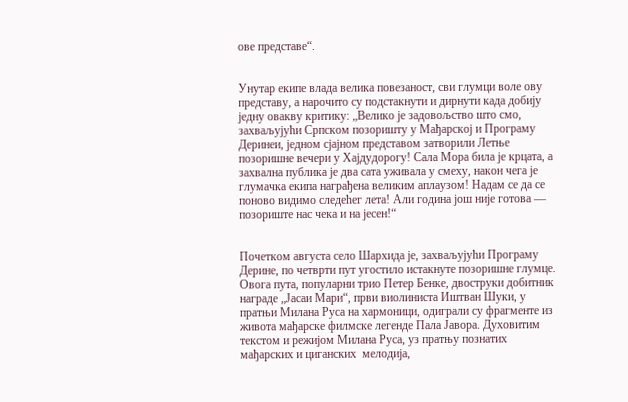ове представе“.


Унутар екипе влада велика повезаност, сви глумци воле ову представу, а нарочито су подстакнути и дирнути када добију једну овакву критику: „Велико је задовољство што смо, захваљујући Српском позоришту у Мађарској и Програму Деринеи, једном сјајном представом затворили Летње позоришне вечери у Хајдудорогу! Сала Мора била је крцата, а захвална публика је два сата уживала у смеху, након чега је глумачка екипа награђена великим аплаузом! Надам се да се поново видимо следећег лета! Али година још није готова — позориште нас чека и на јесен!“


Почетком августа село Шархида је, захваљујући Програму Дерине, по четврти пут угостило истакнуте позоришне глумце. Овога пута, популарни трио Петер Бенке, двоструки добитник награде „Јасаи Мари“, први виолиниста Иштван Шуки, у пратњи Милана Руса на хармоници, одиграли су фрагменте из живота мађарске филмске легенде Пала Јавора. Духовитим текстом и режијом Милана Руса, уз пратњу познатих мађарских и циганских  мелодија,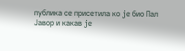публика се присетила ко је био Пал Јавор и какав је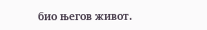био његов живот.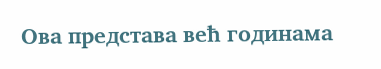Ова представа већ годинама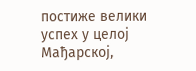постиже велики успех у целој Мађарској,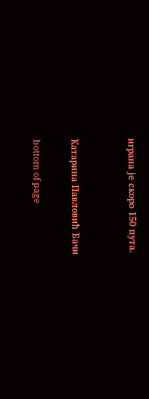играна је скоро 150 пута.


Катарина Павловић Бачи

bottom of page